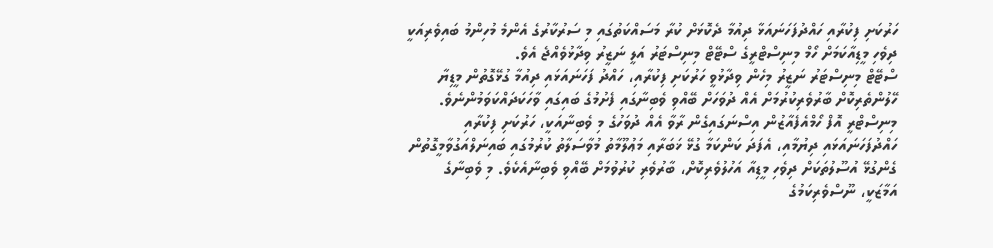ހަރުކަށި ފިކުރާއި ހައްދުފަހަނައަޅާ ދިއުމާ ދެކޮޅަށް ކުރާ މަސައްކަތުގައި މި ސަރުކާރުގެ އެންމެ މުހިންމު ބައިވެރިއަކީ ދިވެހި މީޑިއާކަމަށް ހޯމް މިނިސްޓްރީގެ ސްޓޭޓް މިނިސްޓަރު އަލީ ނަޒީރު ވިދާޅުވެއްޖެ އެވެ.
ސްޓޭޓް މިނިސްޓަރު ނަޒީރު މިހެން ވިދާޅުވީ ހަރުކަށި ފިކުރާއި، ހައްދު ފަހަނައަޅައި ދިއުމާ ގުޅޭގޮތުން މީޑިޔާ ހޭލުންތެރިކޮށް ބާރުވެރިކުރުމަށް އެއް ދުވަހަށް ބޭއްވި ވެބިނާގައި ފެށުމުގެ ބައިގައި ވާހަކަދައްކަވަމުންނެވެ.
މިނިސްޓްރީ އޮފް ހޯމްއެފެއާޒުން އިސްނަގައިގެން ރާވާ އެއް ދުވަހުގެ މި ވެބިނާއަކީ، ހަރުކަށި ފިކުރާއި ހައްދުފަހަނައަޅައި ދިޔުމާއި، އެފަދަ ކަންކަމާ ގުޅޭ ޚަބަރާއި މަޢުލޫމާތު މުވާސަލާތު ކުރުމުގައި ބައިނަލްއަގުވާމީގޮތުން ގެންގުޅޭ އުސޫލުތަކަށް ދިވެހި މީޑިއާ އަހުލުވެރިކޮށް، ބާރުވެރި ކުރުވުމަށް ބޭއްވި ވެބިނާއެކެވެ. މި ވެބިނާގެ އަމާޒަކީ، ނޫސްވެރިކަމުގެ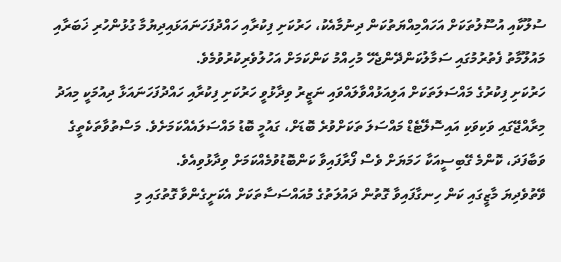ސުލޫކާއި އުސޫލުތަކަށް އަހައްމިއްޔަތުކަން ދިނުމާއެކު، ހަރުކަށި ފިކުރާއި ހައްދުފަހަނައަޅައިދިޔުމާ ގުޅުންހުރި ޚަބަރާއި މައުލޫމާތު ފެތުރުމުގައި ސަމާލުކަންދޭންޖެހޭ މުހިއްމު ކަންކަމަށް އަހުލުވެރިކުރުވުމެވެ.
ހަރުކަށި ފިކުރުގެ މައްސަލަތަކަށް އަލިއަޅުއްވާލައްވައި ނަޒީރު ވިދާޅުވީ ހަރުކަށި ފިކުރާއި ހައްދުފަހަނައަޅާ ދިއުމަކީ މިއަދު މިރާއްޖޭގައި ވަކިވަކި އައިސޮލޭޓެޑް މައްސަލަ ތަކަށްވުރެ ބޮޑަށް، ގައުމީ ބޮޑު މައްސަލައެއްކަމަށެވެ. މަސްތުވާތަކެތީގެ ވަބާފަދަ، ކޮންމެ ގޭބިސީއަކާ ހަމަޔަށް ވެސް ފޯރާފައިވާ ކަންބޮޑުވުމެއްކަމަށް ވިދާޅުވިއެވެ.
ވޭތުވެދިޔަ މާޒީގައި ކަން ހިނގާފައިވާ ގޮތުން ދައުލަތުގެ މުއައްސަސާތަކަށް އެކަށީގެންވާ ގޮތުގައި މި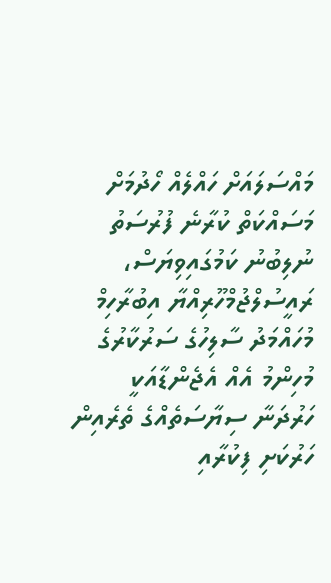މައްސަލައަށް ހައްލެއް ހޯދުމަށް މަސައްކަތް ކުރާނެ ފުރުސަތު ނުލިބުނު ކަމުގައިވިޔަސް، ރައީސުލްޖުމްހޫރިއްޔާ އިބުރާހިމް މުހައްމަދު ސާލިހުގެ ސަރުކާރުގެ މުހިންމު އެއް އެޖެންޑާއަކީ ހަރުދަނާ ސިޔާސަތެއްގެ ތެރެއިން ހަރުކަށި ފިކުރާއި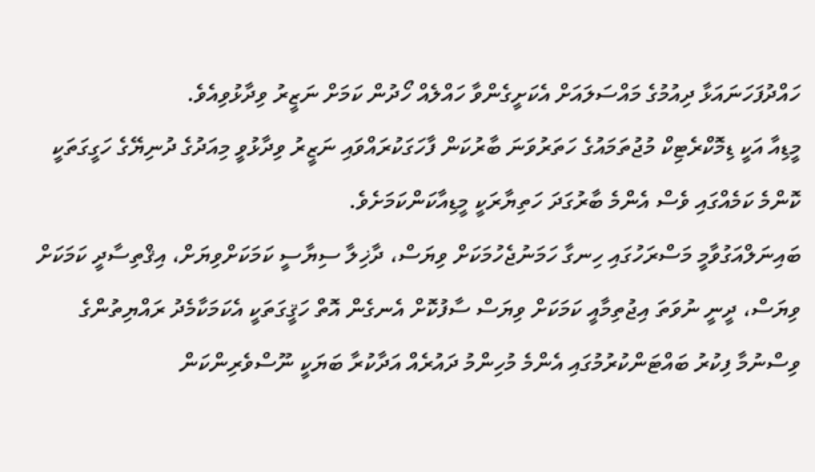ހައްދުފަހަނައަޅާ ދިއުމުގެ މައްސަލައަށް އެކަށީގެންވާ ހައްލެއް ހޯދުން ކަމަށް ނަޒީރު ވިދާޅުވިއެވެ.
މީޑިއާ އަކީ ޑިމޮކްރެޓިކް މުޖުތަމައުގެ ހަތަރުވަނަ ބާރުކަން ފާހަގަކުރައްވައި ނަޒީރު ވިދާޅުވީ މިއަދުގެ ދުނިޔޭގެ ހަގީގަތަކީ ކޮންމެ ކަމެއްގައި ވެސް އެންމެ ބާރުގަދަ ހަތިޔާރަކީ މީޑިއާކަންކަމަށެވެ.
ބައިނަލްއަގުވާމީ މަސްރަހުގައި ހިނގާ ހަމަނުޖެހުމަކަށް ވިޔަސް، ދާޚިލާ ސިޔާސީ ކަމަކަށްވިޔަށް، އިޤްތިސާދީ ކަމަކަށް ވިޔަސް، ދީނީ ނުވަތަ އިޖުތިމާއީ ކަމަކަށް ވިޔަސް ސާފުކޮށް އެނގެން އޮތް ހަޤީގަތަކީ އެކަމަކާމެދު ރައްޔިތުންގެ ވިސްނުމާ ފިކުރު ބައްޓަންކުރުމުގައި އެންމެ މުހިންމު ދައުރެއް އަދާކުރާ ބަޔަކީ ނޫސްވެރިންކަން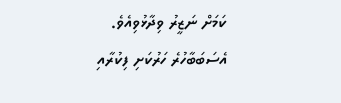ކަމަށް ނަޒީރު ވިދާޅުވިއެވެ. އެސަބަބާހުރެ ހަރުކަށި ފިކުރާއި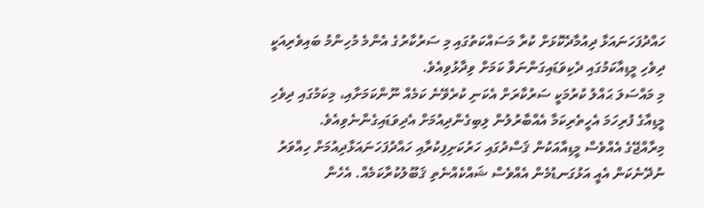ހައްދުފަހަނައަޅާ ދިއުމާދެކޮޅަށް ކުރާ މަސައްކަތުގައި މި ސަރުކާރުގެ އެންމެ މުހިންމު ބައިވެރިއަކީ ދިވެހި މީޑިއާކަމުގައި ދެކިވަޑައިގަންނަވާ ކަމަށް ވިދާޅުވިއެވެ.
މި މައްސަލަ ޙައްލު ކުރުމަކީ ސަރުކާރަށް އެކަނި ކުރެވޭނެ ކަމެއް ނޫންކަމަށާއި، މިކަމުގައި ދިވެހި މީޑިއާގެ ފުރިހަމަ އެހީތެރިކަމާ އެއްބާރުލުން ލިބިގެންދިއުމަށް އެދިވަޑައިގެންނެވިއެވެ.
މިރާއްޖޭގެ އެއްވެސް މީޑިއާއަކުން ޤަސްދުގައި ހަރުކަށިފިކުރާއި ހައްދުފަހަނައަޅާދިއުމަށް ހިއްވަރު ނުދޭނެކަން އެއީ އަޅުގަނޑުމެން އެއްވެސް ޝައްކެއްނެތި ޤަބޫލުކުރާކަމެއް. އެހެން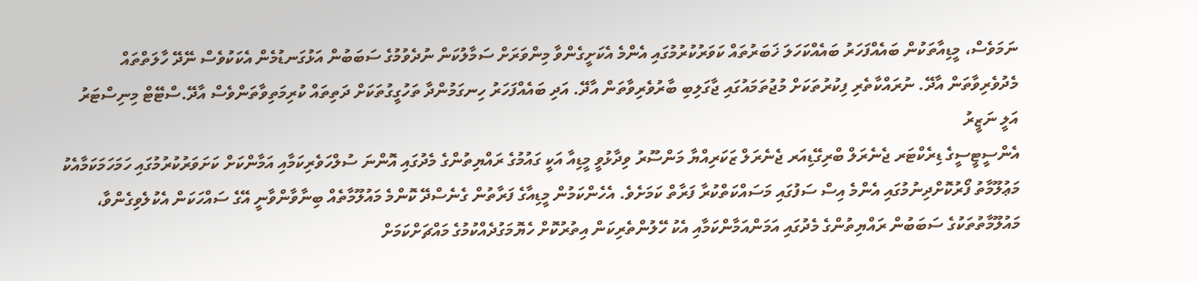ނަމަވެސް، މީޑިއާތަކުން ބައެއްފަހަރު ބައެއްކަހަލަ ޚަބަރުތައް ކަވަރުކުރުމުގައި އެންމެ އެކަށީގެންވާ މިންވަރަށް ސަމާލުކަން ނުދެވުމުގެ ސަބަބުން އަޅުގަނޑުމެން އެކަކުވެސް ނޭދޭ ހާލަތްތައް މެދުވެރިވާތަން އާދޭ. ނުރައްކާތެރި ފިކުރުތަކަށް މުޖުތަމައުގައި ޖާގަލިބި ބާރުވެރިވާތަން އާދޭ. އަދި ބައެއްފަހަރު ހިނގަމުންދާ ތަހުގީގުތަކަށް ދަތިތައް ކުރިމަތިވާތަންވެސް އާދޭ.ސްޓޭޓް މިނިސްޓަރު އަލީ ނަޒީރު
އެންސީޓީސީގެ ޑިރެކްޓަރ ޖެނެރަލް ބްރިގޭޑިއަރ ޖެނެރަލް ޒަކަރިއްޔާ މަންސޫރު ވިދާޅުވީ މީޑިއާ އަކީ ގައުމުގެ ރައްޔިތުންގެ މެދުގައި އޮންނަ ސުލްހަވެރިކަމާއި އަމާންކަށް ކަށަވަރުކުރުމުގައި ހަމަހަމަކަމާއެކު މަޢުލޫމާތު ފޯރުކޮށްދިނުމުގައި އެންމެ އިސް ސަފުގައި މަސައްކަތްކުރާ ފަރާތް ކަމަށެވެ. އެހެންކަމުން މީޑިއާގެ ފަރާތުން ގެނެސްދޭ ކޮންމެ މައުލޫމާތެއް ބިނާވާންވާނީ އޭގެ ސައްހަކަން އެކުލެވިގެންވާ، މައުލޫމާތުތަކުގެ ސަބަބުން ރައްޔިތުންގެ މެދުގައި އަމަންއަމާންކަމާއި އެކު ހޭލުންތެރިކަން އިތުރުކޮށް ހެޔޮމަގުދެއްކުމުގެ މައްޗަށްކަމަށް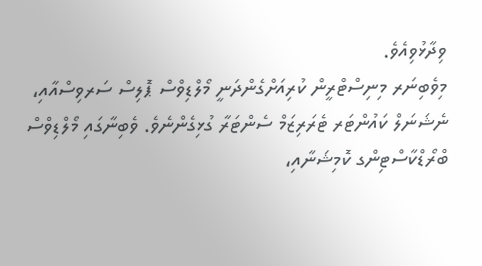ވިދާޅުވިއެވެ.
މިވެބިނަރ މިނިސްޓްރީން ކުރިއަށްގެންދަނީ މޯލްޑިވްސް ޕޮލިސް ސަރވިސްއާއި، ނެޝަނަލް ކައުންޓަރ ޓެރަރިޒަމް ސެންޓަރާ ގުޅިގެންނެވެ. ވެބިނާގައި މޯލްޑިވްސް ބްރޯޑްކާސްޓިންގ ކޮމިޝަނާއި،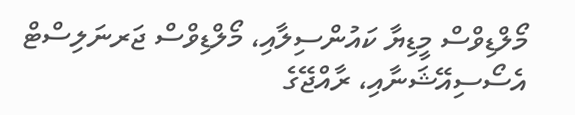މޯލްޑިވްސް މީޑިޔާ ކައުންސިލާއި، މޯލްޑިވްސް ޖަރނަލިސްޓް އެސޯސިއޭޝަނާއި، ރާއްޖޭގެ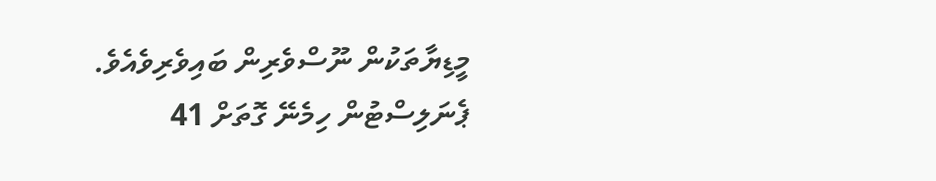މީޑިޔާތަކުން ނޫސްވެރިން ބައިވެރިވެއެވެ.
ޕެނަލިސްޓުން ހިމެނޭ ގޮތަށް 41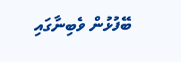ބޭފުޅުން ވެބިނާގައި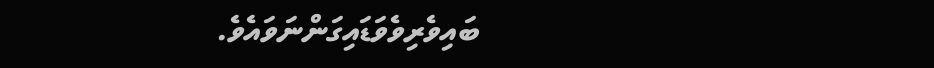ބައިވެރިވެވަޑައިގަންނަވައެވެ.